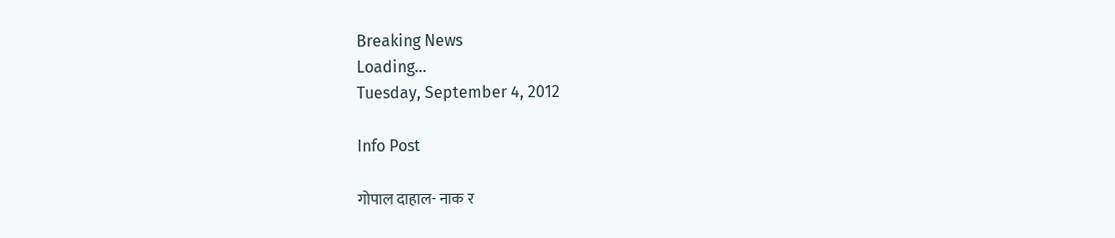Breaking News
Loading...
Tuesday, September 4, 2012

Info Post

गोपाल दाहाल- नाक र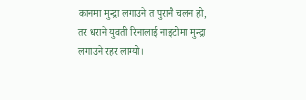कानमा मुन्द्रा लगाउने त पुरानै चलन हो, तर धराने युवती रिनालाई नाइटोमा मुन्द्रा लगाउने रहर लाग्यो।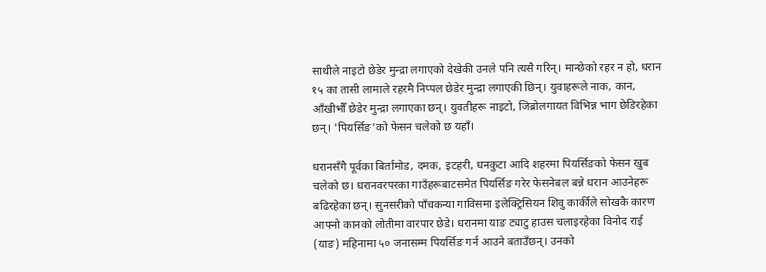साथीले नाइटो छेडेर मुन्द्रा लगाएको देखेकी उनले पनि त्यसै गरिन्। मान्छेको रहर न हो, धरान १५ का तासी लामाले रहरमै निप्पल छेडेर मुन्द्रा लगाएकी छिन्। युवाहरूले नाक, कान, आँखीभौँ छेडेर मुन्द्रा लगाएका छन्। युवतीहरू नाइटो, जिब्रोलगायत विभिन्न भाग छेडिरहेका छन्। 'पियर्सिङ'को फेसन चलेको छ यहाँ।

धरानसँगै पूर्वका बिर्तामोड, दमक, इटहरी, धनकुटा आदि शहरमा पियर्सिङको फेसन खुब चलेको छ। धरानवरपरका गाउँहरूबाटसमेत पियर्सिङ गरेर फेसनेबल बन्ने धरान आउनेहरू बढिरहेका छन्। सुनसरीको पाँचकन्या गाविसमा इलेक्ट्रिसियन शिवु कार्कीले सोखकै कारण आफ्नो कानको लोतीमा वारपार छेडे। धरानमा याङ ट्याटु हाउस चलाइरहेका विनोद राई (याङ) महिनामा ५० जनासम्म पियर्सिङ गर्न आउने बताउँछन्। उनको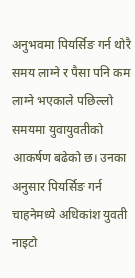अनुभवमा पियर्सिङ गर्न थोरै समय लाग्ने र पैसा पनि कम लाग्ने भएकाले पछिल्लो समयमा युवायुवतीको आकर्षण बढेको छ। उनका अनुसार पियर्सिङ गर्न चाहनेमध्ये अधिकांश युवती नाइटो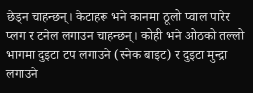छेड्न चाहन्छन्। केटाहरू भने कानमा ठूलो प्वाल पारेर प्लग र टनेल लगाउन चाहन्छन्। कोही भने ओठको तल्लो भागमा दुइटा टप लगाउने (स्नेक बाइट) र दुइटा मुन्द्रा लगाउने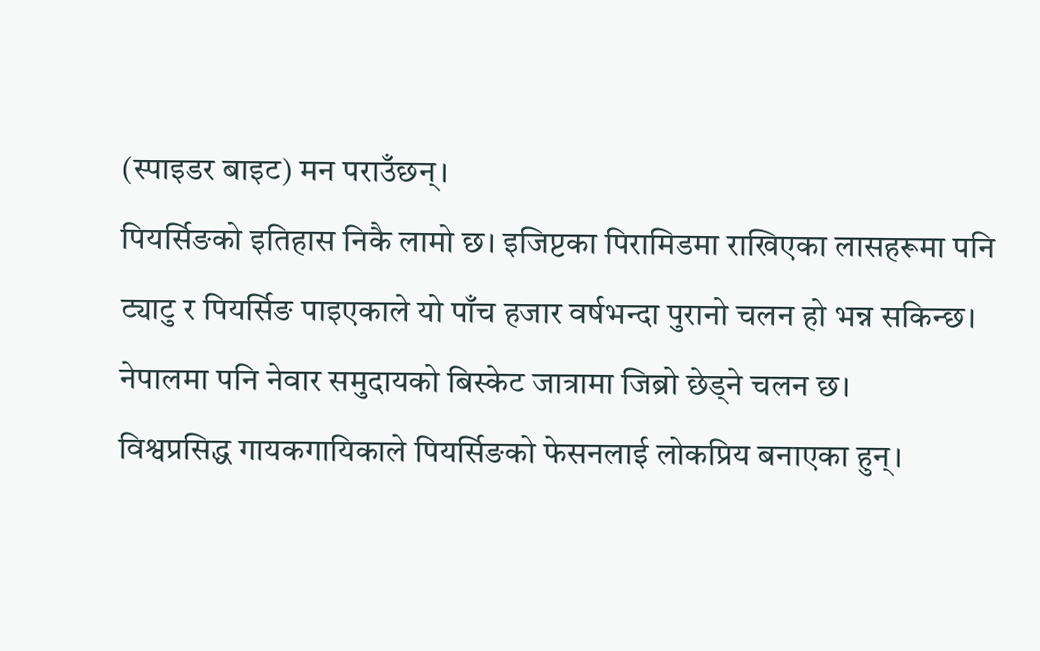(स्पाइडर बाइट) मन पराउँछन्।
पियर्सिङको इतिहास निकै लामो छ। इजिप्टका पिरामिडमा राखिएका लासहरूमा पनि ट्याटु र पियर्सिङ पाइएकाले यो पाँच हजार वर्षभन्दा पुरानो चलन हो भन्न सकिन्छ। नेपालमा पनि नेवार समुदायको बिस्केट जात्रामा जिब्रो छेड्ने चलन छ।
विश्वप्रसिद्ध गायकगायिकाले पियर्सिङको फेसनलाई लोकप्रिय बनाएका हुन्।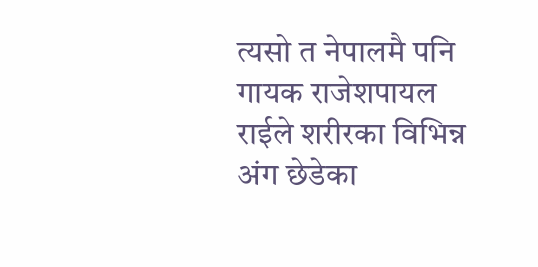त्यसो त नेपालमै पनि गायक राजेशपायल राईले शरीरका विभिन्न अंग छेडेका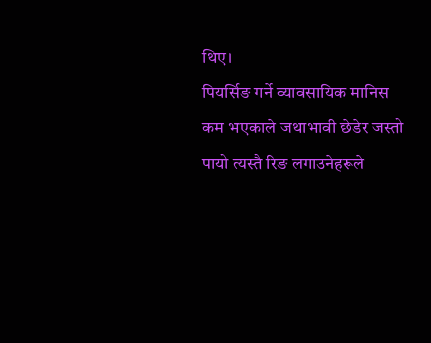थिए।
पियर्सिङ गर्ने व्यावसायिक मानिस कम भएकाले जथाभावी छेडेर जस्तो पायो त्यस्तै रिङ लगाउनेहरूले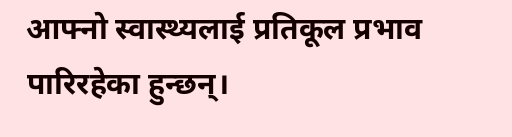आफ्नो स्वास्थ्यलाई प्रतिकूल प्रभाव पारिरहेका हुन्छन्।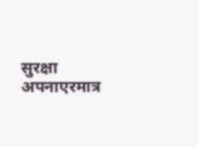सुरक्षा अपनाएरमात्र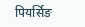पियर्सिङ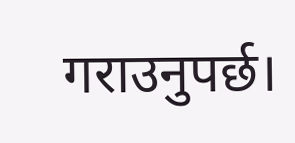गराउनुपर्छ।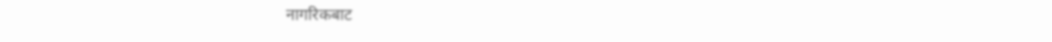नागरिकबाट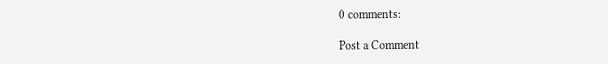0 comments:

Post a Comment